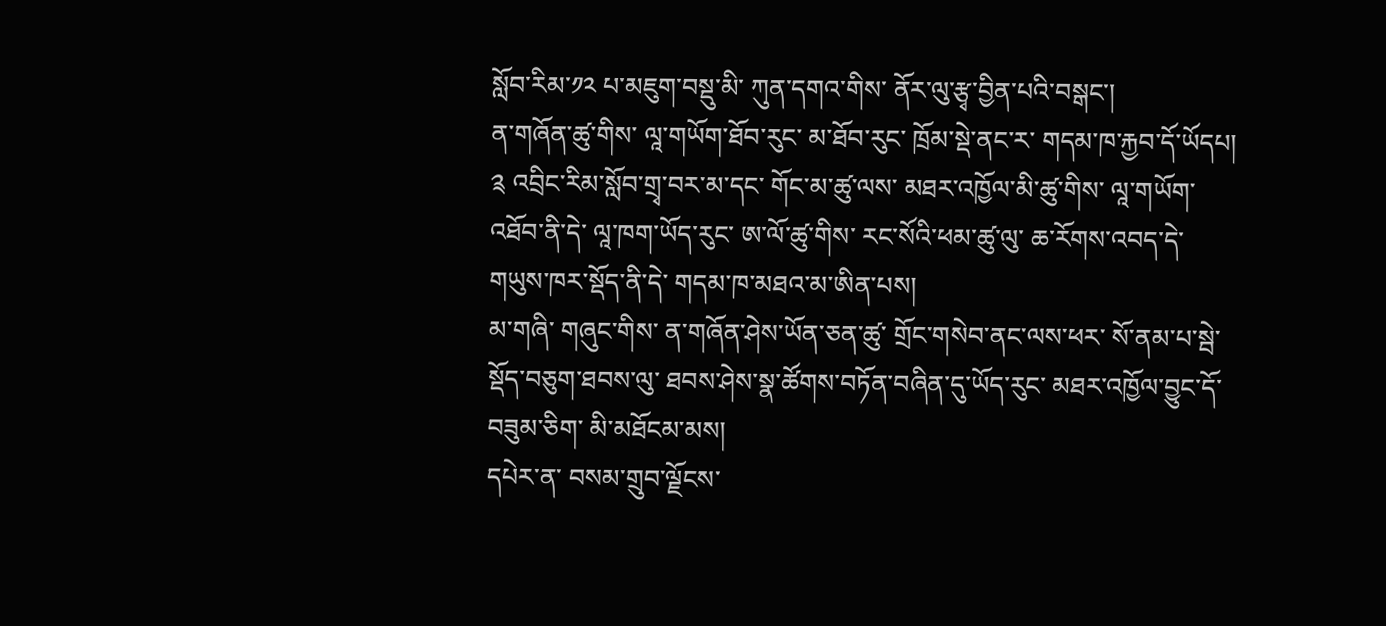སློབ་རིམ་༡༢ པ་མཇུག་བསྡུ་མི་ ཀུན་དགའ་གིས་ ནོར་ལུ་རྩྭ་བྱིན་པའི་བསྒང་།
ན་གཞོན་ཚུ་གིས་ ལཱ་གཡོག་ཐོབ་རུང་ མ་ཐོབ་རུང་ ཁྲོམ་སྡེ་ནང་ར་ གདམ་ཁ་རྐྱབ་དོ་ཡོདཔ།
༉ འབྲིང་རིམ་སློབ་གྲྭ་བར་མ་དང་ གོང་མ་ཚུ་ལས་ མཐར་འཁྱོལ་མི་ཚུ་གིས་ ལཱ་གཡོག་འཐོབ་ནི་དེ་ ལཱ་ཁག་ཡོད་རུང་ ཨ་ལོ་ཚུ་གིས་ རང་སོའི་ཕམ་ཚུ་ལུ་ ཆ་རོགས་འབད་དེ་ གཡུས་ཁར་སྡོད་ནི་དེ་ གདམ་ཁ་མཐའ་མ་ཨིན་པས།
མ་གཞི་ གཞུང་གིས་ ན་གཞོན་ཤེས་ཡོན་ཅན་ཚུ་ གྲོང་གསེབ་ནང་ལས་ཕར་ སོ་ནམ་པ་སྦེ་ སྡོད་བཅུག་ཐབས་ལུ་ ཐབས་ཤེས་སྣ་ཚོགས་བཏོན་བཞིན་དུ་ཡོད་རུང་ མཐར་འཁྱོལ་བྱུང་དོ་བཟུམ་ཅིག་ མི་མཐོངམ་མས།
དཔེར་ན་ བསམ་གྲུབ་ལྗོངས་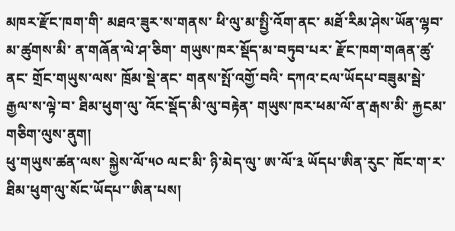མཁར་རྫོང་ཁག་གི་ མཐའ་ཟུར་ས་གནས་ ཕི་ལུ་མ་སྤྱི་འོག་ནང་ མཐོ་རིམ་ཤེས་ཡོན་ལྷབ་མ་ཚུགས་མི་ ན་གཞོན་ལེ་ཤ་ཅིག་ གཡུས་ཁར་སྡོད་མ་བཏུབ་པར་ རྫོང་ཁག་གཞན་ཚུ་ནང་ གྲོང་གཡུས་ལས་ ཁྲོམ་སྡེ་ནང་ གནས་སྤོ་འགྱོ་བའི་ དཀའ་ངལ་ཡོདཔ་བཟུམ་སྦེ་ རྒྱལ་ས་ལྟེ་བ་ ཐིམ་ཕུག་ལུ་ འོང་སྡོད་མི་ལུ་བརྟེན་ གཡུས་ཁར་ཕམ་ལོ་ན་རྒས་མི་ རྐྱངམ་གཅིག་ལུས་ནུག།
ཕུ་གཡུས་ཚན་ལས་ སྐྱེས་ལོ་༥༠ ལང་མི་ ཉི་མེད་ལུ་ ཨ་ལོ་༣ ཡོདཔ་ཨིན་རུང་ ཁོང་ག་ར་ ཐིམ་ཕུག་ལུ་སོང་ཡོདཔ་་ཨིན་པས།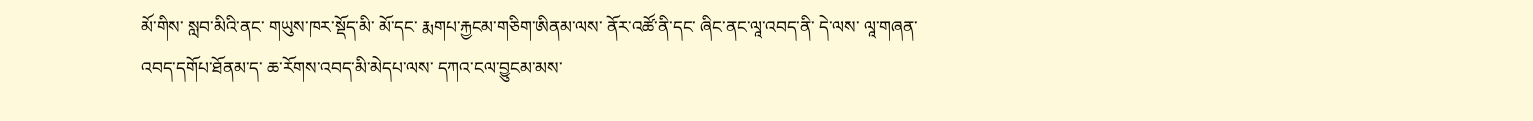མོ་གིས་ སླབ་མིའི་ནང་ གཡུས་ཁར་སྡོད་མི་ མོ་དང་ རྨགཔ་རྐྱངམ་གཅིག་ཨིནམ་ལས་ ནོར་འཚོ་ནི་དང་ ཞིང་ནང་ལཱ་འབད་ནི་ དེ་ལས་ ལཱ་གཞན་འབད་དགོཔ་ཐོནམ་ད་ ཆ་རོགས་འབད་མི་མེདཔ་ལས་ དཀའ་ངལ་བྱུངམ་མས་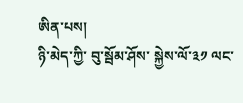ཨིན་པས།
ཉི་མེད་ཀྱི་ བུ་སྦོམ་ཤོས་ སྐྱེས་ལོ་༣༡ ལང་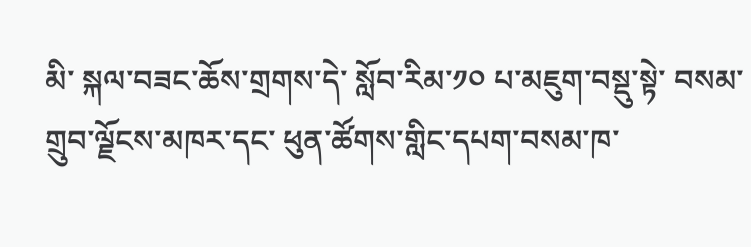མི་ སྐལ་བཟང་ཆོས་གྲགས་དེ་ སློབ་རིམ་༡༠ པ་མཇུག་བསྡུ་སྟེ་ བསམ་གྲུབ་ལྗོངས་མཁར་དང་ ཕུན་ཚོགས་གླིང་དཔག་བསམ་ཁ་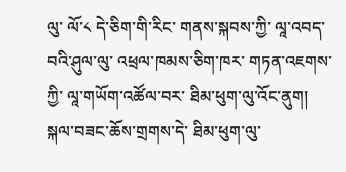ལུ་ ལོ་༨ དེ་ཅིག་གི་རིང་ གནས་སྐབས་ཀྱི་ ལཱ་འབད་བའི་ཤུལ་ལུ་ འཕྲལ་ཁམས་ཅིག་ཁར་ གཏན་འཇགས་ཀྱི་ ལཱ་གཡོག་འཚོལ་བར་ ཐིམ་ཕུག་ལུ་འོང་ནུག།
སྐལ་བཟང་ཆོས་གྲགས་དེ་ ཐིམ་ཕུག་ལུ་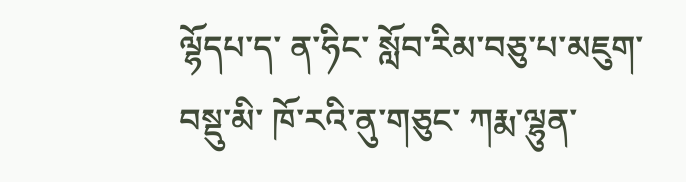ལྷོདཔ་ད་ ན་ཧིང་ སློབ་རིམ་བཅུ་པ་མཇུག་བསྡུ་མི་ ཁོ་རའི་ནུ་གཅུང་ ཀརྨ་ལྷུན་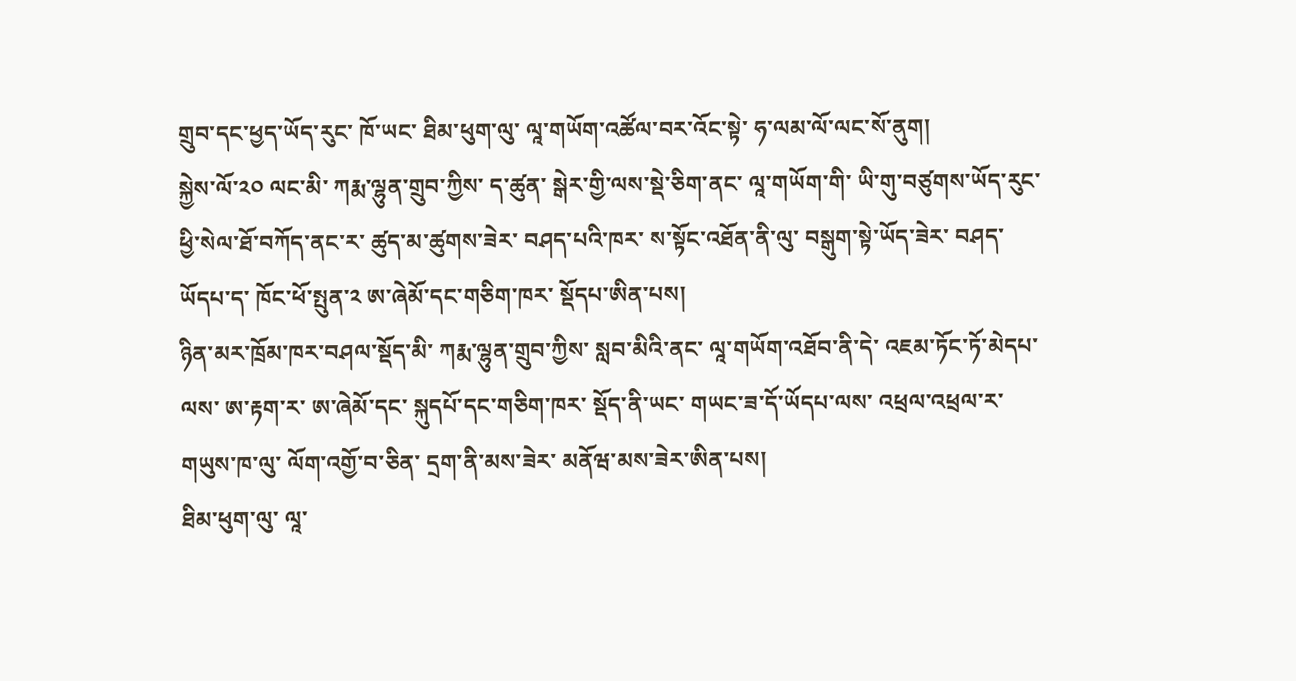གྲུབ་དང་ཕྱད་ཡོད་རུང་ ཁོ་ཡང་ ཐིམ་ཕུག་ལུ་ ལཱ་གཡོག་འཚོལ་བར་འོང་སྟེ་ ཧ་ལམ་ལོ་ལང་སོ་ནུག།
སྐྱེས་ལོ་༢༠ ལང་མི་ ཀརྨ་ལྷུན་གྲུབ་ཀྱིས་ ད་ཚུན་ སྒེར་གྱི་ལས་སྡེ་ཅིག་ནང་ ལཱ་གཡོག་གི་ ཡི་གུ་བཙུགས་ཡོད་རུང་ ཕྱི་སེལ་ཐོ་བཀོད་ནང་ར་ ཚུད་མ་ཚུགས་ཟེར་ བཤད་པའི་ཁར་ ས་སྟོང་འཐོན་ནི་ལུ་ བསྒུག་སྟེ་ཡོད་ཟེར་ བཤད་ཡོདཔ་ད་ ཁོང་ཕོ་སྤུན་༢ ཨ་ཞེམོ་དང་གཅིག་ཁར་ སྡོདཔ་ཨིན་པས།
ཉིན་མར་ཁྲོམ་ཁར་བཤལ་སྡོད་མི་ ཀརྨ་ལྷུན་གྲུབ་ཀྱིས་ སླབ་མིའི་ནང་ ལཱ་གཡོག་འཐོབ་ནི་དེ་ འཇམ་ཏོང་ཏོ་མེདཔ་ལས་ ཨ་རྟག་ར་ ཨ་ཞེམོ་དང་ སྐུདཔོ་དང་གཅིག་ཁར་ སྡོད་ནི་ཡང་ གཡང་ཟ་དོ་ཡོདཔ་ལས་ འཕྲལ་འཕྲལ་ར་ གཡུས་ཁ་ལུ་ ལོག་འགྱོ་བ་ཅིན་ དྲག་ནི་མས་ཟེར་ མནོཝ་མས་ཟེར་ཨིན་པས།
ཐིམ་ཕུག་ལུ་ ལཱ་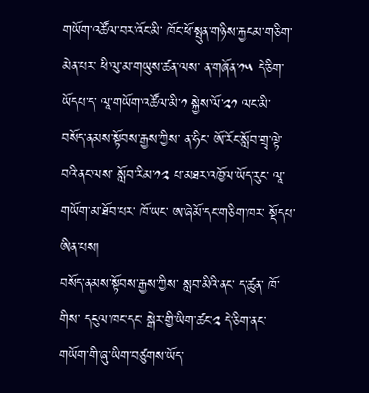གཡོག་འཚོལ་བར་འོང་མི་ ཁོང་ཕོ་སྤུན་གཉིས་རྐྱངམ་གཅིག་མེན་པར་ ཕི་ལུ་མ་གཡུས་ཚན་ལས་ ན་གཞོན་༡༥ དེ་ཅིག་ཡོདཔ་ད་ ལཱ་གཡོག་འཚོལ་མི་༡ སྐྱེས་ལོ་༢༡ ལང་མི་ བསོད་ནམས་སྟོབས་རྒྱས་ཀྱིས་ ན་ཧིང་ ཨོ་རོང་སློབ་གྲྭ་ལྟེ་བའི་ནང་ལས་ སློབ་རིམ་༡༢ པ་མཐར་འཁྱོལ་ཡོད་རུང་ ལཱ་གཡོག་མ་ཐོབ་པར་ ཁོ་ཡང་ ཨ་ཞེམོ་དང་གཅིག་ཁར་ སྡོདཔ་ཨིན་པས།
བསོད་ནམས་སྟོབས་རྒྱས་ཀྱིས་ སླབ་མིའི་ནང་ ད་ཚུན་ ཁོ་གིས་ དངུལ་ཁང་དང་ སྒེར་གྱི་ཡིག་ཚང་༢ དེ་ཅིག་ནང་ གཡོག་གི་ཞུ་ཡིག་བཙུགས་ཡོད་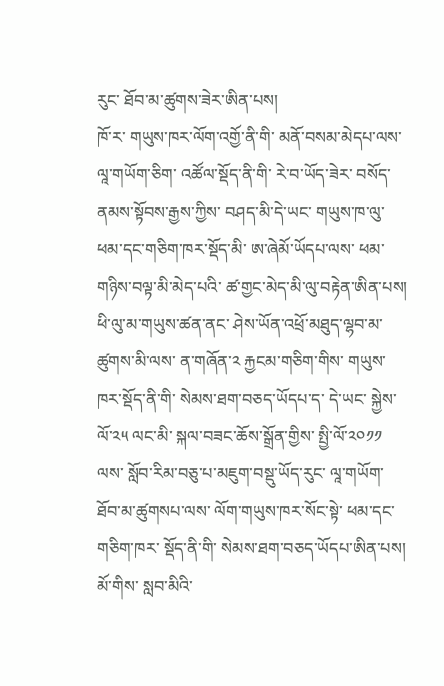རུང་ ཐོབ་མ་ཚུགས་ཟེར་ཨིན་པས།
ཁོ་ར་ གཡུས་ཁར་ལོག་འགྱོ་ནི་གི་ མནོ་བསམ་མེདཔ་ལས་ ལཱ་གཡོག་ཅིག་ འཚོལ་སྡོད་ནི་གི་ རེ་བ་ཡོད་ཟེར་ བསོད་ནམས་སྟོབས་རྒྱས་ཀྱིས་ བཤད་མི་དེ་ཡང་ གཡུས་ཁ་ལུ་ ཕམ་དང་གཅིག་ཁར་སྡོད་མི་ ཨ་ཞེམོ་ཡོདཔ་ལས་ ཕམ་གཉིས་བལྟ་མི་མེད་པའི་ ཚ་གྱང་མེད་མི་ལུ་བརྟེན་ཨིན་པས།
ཕི་ལུ་མ་གཡུས་ཚན་ནང་ ཤེས་ཡོན་འཕྲོ་མཐུད་ལྷབ་མ་ཚུགས་མི་ལས་ ན་གཞོན་༢ རྐྱངམ་གཅིག་གིས་ གཡུས་ཁར་སྡོད་ནི་གི་ སེམས་ཐག་བཅད་ཡོདཔ་ད་ དེ་ཡང་ སྐྱེས་ལོ་༢༥ ལང་མི་ སྐལ་བཟང་ཆོས་སྒྲོན་གྱིས་ སྤྱི་ལོ་༢༠༡༡ ལས་ སློབ་རིམ་བཅུ་པ་མཇུག་བསྡུ་ཡོད་རུང་ ལཱ་གཡོག་ཐོབ་མ་ཚུགསཔ་ལས་ ལོག་གཡུས་ཁར་སོང་སྟེ་ ཕམ་དང་གཅིག་ཁར་ སྡོད་ནི་གི་ སེམས་ཐག་བཅད་ཡོདཔ་ཨིན་པས།
མོ་གིས་ སླབ་མིའི་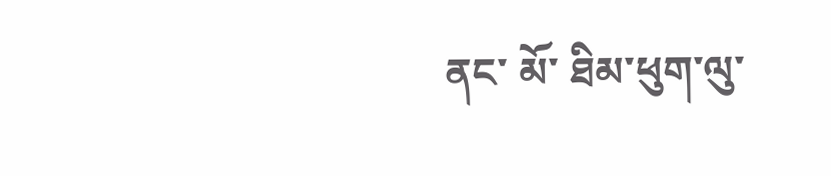ནང་ མོ་ ཐིམ་ཕུག་ལུ་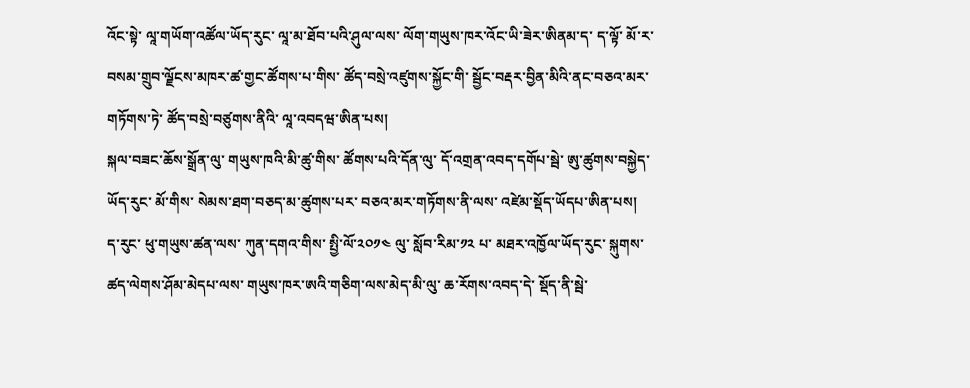འོང་སྟེ་ ལཱ་གཡོག་འཚོལ་ཡོད་རུང་ ལཱ་མ་ཐོབ་པའི་ཤུལ་ལས་ ལོག་གཡུས་ཁར་འོང་ཡི་ཟེར་ཨིནམ་ད་ ད་ལྟོ་ མོ་ར་ བསམ་གྲུབ་ལྗོངས་མཁར་ཚ་གྱང་ཚོགས་པ་གིས་ ཚོད་བསྲེ་འཛུགས་སྐྱོང་གི་ སྦྱོང་བརྡར་བྱིན་མིའི་ནང་བཅའ་མར་གཏོགས་ཏེ་ ཚོད་བསྲེ་བཙུགས་ནིའི་ ལཱ་འབདཝ་ཨིན་པས།
སྐལ་བཟང་ཆོས་སྒྲོན་ལུ་ གཡུས་ཁའི་མི་ཚུ་གིས་ ཚོགས་པའི་དོན་ལུ་ དོ་འགྲན་འབད་དགོཔ་སྦེ་ ཨུ་ཚུགས་བསྐྱེད་ཡོད་རུང་ མོ་གིས་ སེམས་ཐག་བཅད་མ་ཚུགས་པར་ བཅའ་མར་གཏོགས་ནི་ལས་ འཛེམ་སྡོད་ཡོདཔ་ཨིན་པས།
ད་རུང་ ཕུ་གཡུས་ཚན་ལས་ ཀུན་དགའ་གིས་ སྤྱི་ལོ་༢༠༡༤ ལུ་ སློབ་རིམ་༡༢ པ་ མཐར་འཁྱོལ་ཡོད་རུང་ སྐུགས་ཚད་ལེགས་ཤོམ་མེདཔ་ལས་ གཡུས་ཁར་ཨའི་གཅིག་ལས་མེད་མི་ལུ་ ཆ་རོགས་འབད་དེ་ སྡོད་ནི་སྦེ་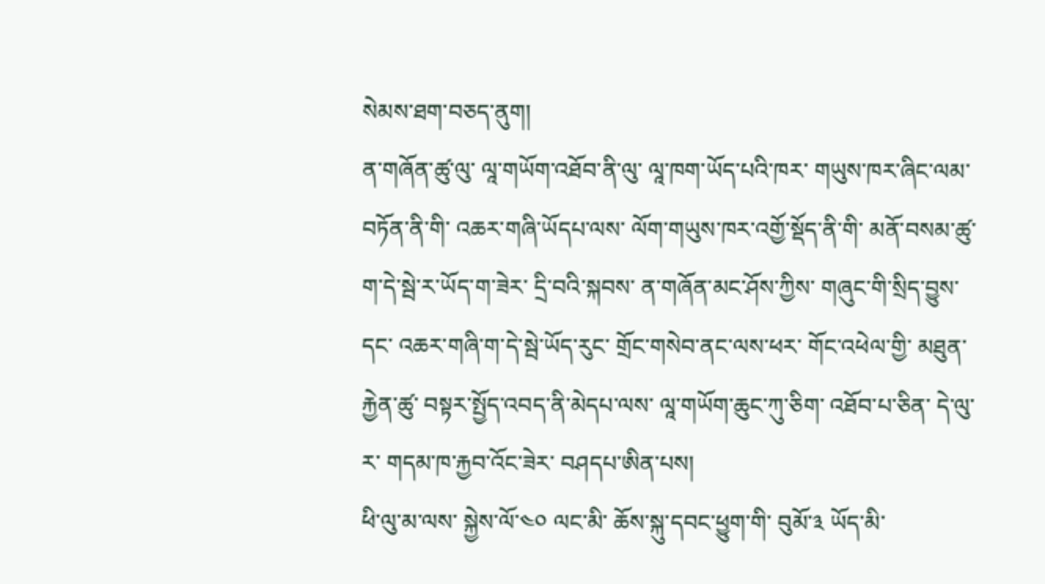སེམས་ཐག་བཅད་ནུག།
ན་གཞོན་ཚུ་ལུ་ ལཱ་གཡོག་འཐོབ་ནི་ལུ་ ལཱ་ཁག་ཡོད་པའི་ཁར་ གཡུས་ཁར་ཞིང་ལམ་བཏོན་ནི་གི་ འཆར་གཞི་ཡོདཔ་ལས་ ལོག་གཡུས་ཁར་འགྱོ་སྡོད་ནི་གི་ མནོ་བསམ་ཚུ་ ག་དེ་སྦེ་ར་ཡོད་ག་ཟེར་ དྲི་བའི་སྐབས་ ན་གཞོན་མང་ཤོས་ཀྱིས་ གཞུང་གི་སྲིད་བྱུས་དང་ འཆར་གཞི་ག་དེ་སྦེ་ཡོད་རུང་ གྲོང་གསེབ་ནང་ལས་ཕར་ གོང་འཕེལ་གྱི་ མཐུན་རྐྱེན་ཚུ་ བསྟར་སྤྱོད་འབད་ནི་མེདཔ་ལས་ ལཱ་གཡོག་ཆུང་ཀུ་ཅིག་ འཐོབ་པ་ཅིན་ དེ་ལུ་ར་ གདམ་ཁ་རྐྱབ་འོང་ཟེར་ བཤདཔ་ཨིན་པས།
ཕི་ལུ་མ་ལས་ སྐྱེས་ལོ་༤༠ ལང་མི་ ཆོས་སྐུ་དབང་ཕྱུག་གི་ བུམོ་༣ ཡོད་མི་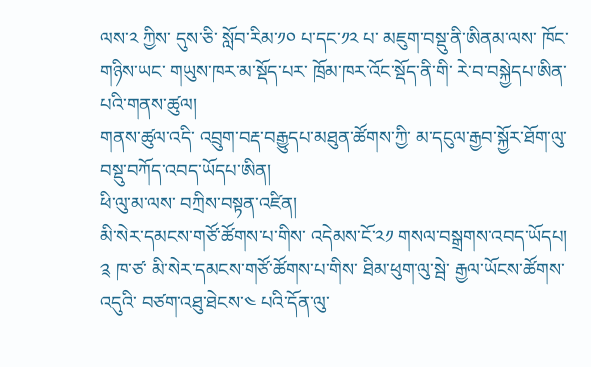ལས་༢ ཀྱིས་ དུས་ཅི་ སློབ་རིམ་༡༠ པ་དང་༡༢ པ་ མཇུག་བསྡུ་ནི་ཨིནམ་ལས་ ཁོང་གཉིས་ཡང་ གཡུས་ཁར་མ་སྡོད་པར་ ཁྲོམ་ཁར་འོང་སྡོད་ནི་གི་ རེ་བ་བསྐྱེདཔ་ཨིན་པའི་གནས་ཚུལ།
གནས་ཚུལ་འདི་ འབྲུག་བརྡ་བརྒྱུདཔ་མཐུན་ཚོགས་ཀྱི་ མ་དངུལ་རྒྱབ་སྐྱོར་ཐོག་ལུ་ བསྡུ་བཀོད་འབད་ཡོདཔ་ཨིན།
ཕི་ལུ་མ་ལས་ བཀྲིས་བསྟན་འཛིན།
མི་སེར་དམངས་གཙོ་ཚོགས་པ་གིས་ འདེམས་ངོ་༢༡ གསལ་བསྒྲགས་འབད་ཡོདཔ།
༉ ཁ་ཙ་ མི་སེར་དམངས་གཙོ་ཚོགས་པ་གིས་ ཐིམ་ཕུག་ལུ་སྦེ་ རྒྱལ་ཡོངས་ཚོགས་འདུའི་ བཙག་འཐུ་ཐེངས་༤ པའི་དོན་ལུ་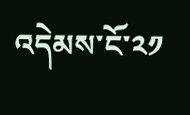འདེམས་ངོ་༢༡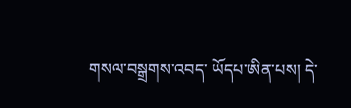གསལ་བསྒྲགས་འབད་ ཡོདཔ་ཨིན་པས། དེ་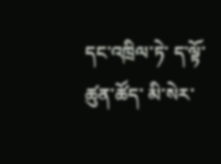དང་འཁྲིལ་ཏེ་ ད་ལྟོ་ཚུན་ཚོད་ མི་སེར་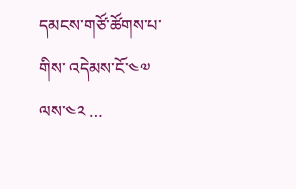དམངས་གཙོ་ཚོགས་པ་གིས་ འདེམས་ངོ་༤༧ ལས་༤༢ …